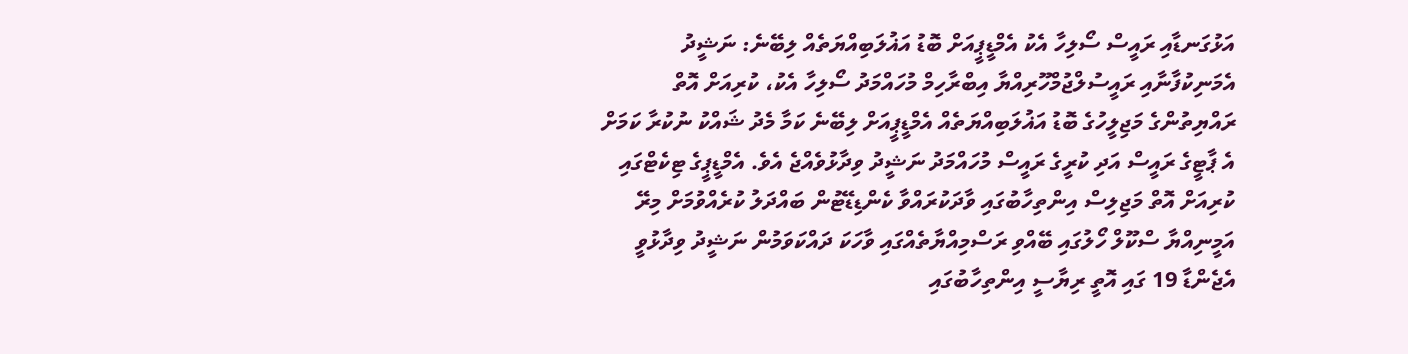އަޅުގަނޑާއި ރައީސް ސޯލިހާ އެކު އެމްޑީޕީއަށް ބޮޑު އަޣުލަބިއްޔަތެއް ލިބޭނެ: ނަޝީދު
އެމަނިކުފާނާއި ރައީސުލްޖުމްހޫރިއްޔާ އިބްރާހިމް މުހައްމަދު ސޯލިހާ އެކު، ކުރިއަށް އޮތް ރައްޔިތުންގެ މަޖިލީހުގެ ބޮޑު އަޣުލަބިއްޔަތެއް އެމްޑީޕީއަށް ލިބޭނެ ކަމާ މެދު ޝައްކު ނުކުރާ ކަމަށް އެ ޕާޓީގެ ރައީސް އަދި ކުރީގެ ރައީސް މުހައްމަދު ނަޝީދު ވިދާޅުވެއްޖެ އެވެ. އެމްޑީޕީގެ ޓިކެޓްގައި ކުރިއަށް އޮތް މަޖިލިސް އިންތިހާބުގައި ވާދަކުރައްވާ ކެންޑިޑޭޓުން ބައްދަލު ކުރެއްވުމަށް މިރޭ އަމީނިއްޔާ ސްކޫލް ހޯލުގައި ބޭއްވި ރަސްމިއްޔާތެއްގައި ވާހަކަ ދައްކަވަމުން ނަޝީދު ވިދާޅުވީ އެޖެންޑާ 19 ގައި އޮތީ ރިޔާސީ އިންތިހާބުގައި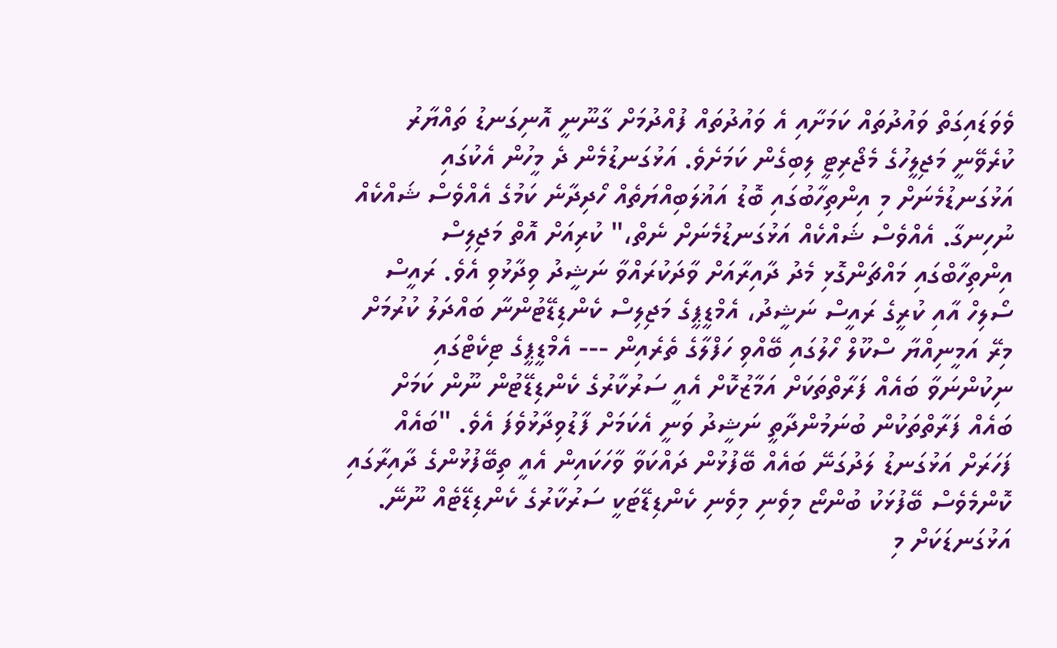ވެވަޑައިގަތް ވައުދުތައް ކަމަށާއި އެ ވައުދުތައް ފުއްދުމަށް ގާނޫނީ އޮނިގަނޑު ތައްޔާރު ކުރެވޭނީ މަޖިލީހުގެ މެޖޯރިޓީ ލިބިގެން ކަމަށެވެ. އަޅުގަނޑުމެން ދެ މީހުން އެކުގައި އަޅުގަނޑުމެނަށް މި އިންތިހާބުގައި ބޮޑު އަޣުލަބިއްޔަތެއް ހޯދިދާނެ ކަމުގެ އެއްވެސް ޝައްކެއް ނުހިނގާ. އެއްވެސް ޝައްކެއް އަޅުގަނޑުމެނަށް ނެތް،" ކުރިއަށް އޮތް މަޖިލިސް އިންތިހާބްގައި މައްޗަންގޮޅި މެދު ދާއިރާއަށް ވާދަކުރައްވާ ނަޝީދު ވިދާޅުވި އެވެ. ރައީސް ސޯލިހް އާއި ކުރީގެ ރައީސް ނަޝީދު، އެމްޑީޕީގެ މަޖިލިސް ކެންޑިޑޭޓުންނާ ބައްދަލު ކުރުމަށް މިރޭ އަމީނިއްޔާ ސްކޫލް ހޯލުގައި ބޭއްވި ހަފްލާގެ ތެރެއިން --- އެމްޑީޕީގެ ޓިކެޓްގައި ނިކުންނަވާ ބައެއް ފަރާތްތަކަށް އަމާޒުކޮށް އެއީ ސަރުކާރުގެ ކެންޑިޑޭޓުން ނޫން ކަމަށް ބައެއް ފަރާތްތަކުން ބުނަމުންދާތީ ނަޝީދު ވަނީ އެކަމަށް ފާޑުވިދާޅުވެފަ އެވެ. "ބައެއް ފަހަރަށް އަޅުގަނޑު ލަދުގަނޭ ބައެއް ބޭފުޅުން ދައްކަވާ ވާހަކައިން އެއީ ތިބޭފުޅުންގެ ދާއިރާގައި ކޮންމެވެސް ބޭފުޅަކު ބުންޏޯ މިވެނި މިވެނި ކެންޑިޑޭޓަކީ ސަރުކާރުގެ ކެންޑިޑޭޓެއް ނޫނޭ. އަޅުގަނޑަކަށް މި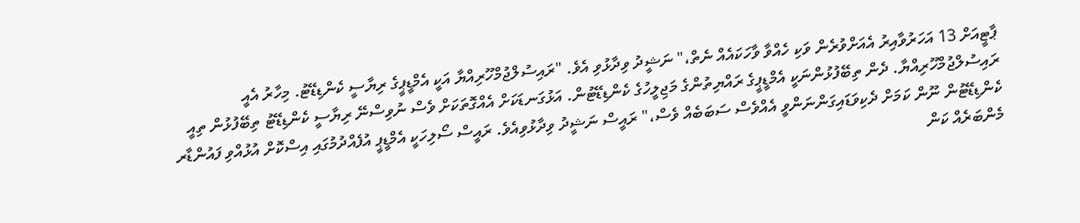ޕާޓީއަށް 13 އަހަރުވާއިރު އެއަށްވުރެން ވަކި ހެއްވާ ވާހަކައެއް ނެތް،" ނަޝީދު ވިދާޅުވި އެވެ. "ރައިސުލްޖުމްހޫރިއްޔާ އަކީ އެމްޑީޕީގެ ރިޔާސީ ކެންޑިޑޭޓު. މިހާރު އެއީ ރައިސުލްޖުމްހޫރިއްޔާ. ދެން ތިބޭފުޅުންނަކީ އެމްޑީޕީގެ ރައްޔިތުންގެ މަޖިލީހުގެ ކެންޑިޑޭޓުން. އަޅުގަނޑަކަށް އެއްގޮތަކަށް ވެސް ނުވިސްނޭ ރިޔާސީ ކެންޑިޑޭޓު ތިބޭފުޅުން ތިއީ ކެންޑިޑޭޓުން ނޫން ކަމަށް ދެކިވަޑައިގަންނަންވީ އެއްވެސް ސަބަބެއް ވެސް،" ރައީސް ނަޝީދު ވިދާޅުވިއެވެ. ރައީސް ސޯލިހަކީ އެމްޑީޕީ އުފެއްދުމުގައި އިސްކޮށް އުޅުއްވި ފައުންޑާރ މެންބަރެއް ކަން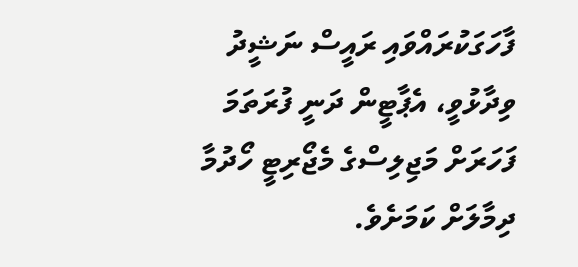ފާހަގަކުރައްވައި ރައީސް ނަޝީދު ވިދާޅުވީ، އެޕާޓީން ދަނީ ފުރަތަމަ ފަހަރަށް މަޖިލިސްގެ މެޖޯރިޓީ ހޯދުމާ ދިމާލަށް ކަމަށެވެ.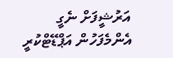އަރުޝީފަށް ނެގީ
އެންމެފަހުން އަޕްޑޭޓްކުރީ